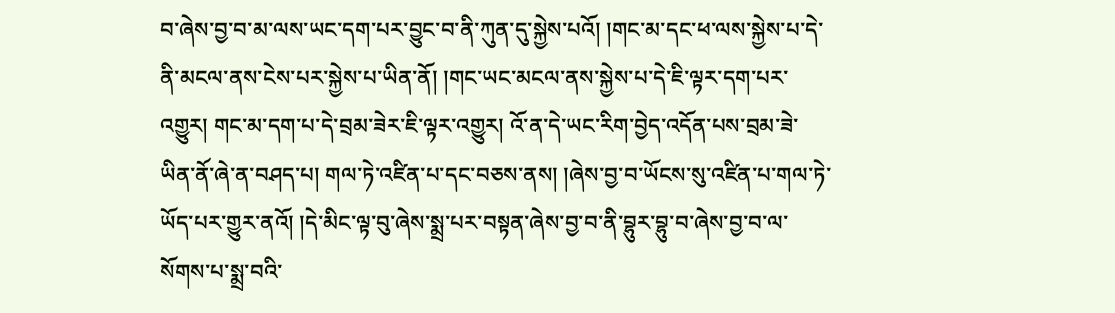བ་ཞེས་བྱ་བ་མ་ལས་ཡང་དག་པར་བྱུང་བ་ནི་ཀུན་དུ་སྐྱེས་པའོ། །གང་མ་དང་ཕ་ལས་སྐྱེས་པ་དེ་ནི་མངལ་ནས་ངེས་པར་སྐྱེས་པ་ཡིན་ནོ། །གང་ཡང་མངལ་ནས་སྐྱེས་པ་དེ་ཇི་ལྟར་དག་པར་འགྱུར། གང་མ་དག་པ་དེ་བྲམ་ཟེར་ཇི་ལྟར་འགྱུར། འོ་ན་དེ་ཡང་རིག་བྱེད་འདོན་པས་བྲམ་ཟེ་ཡིན་ནོ་ཞེ་ན་བཤད་པ། གལ་ཏེ་འཛིན་པ་དང་བཅས་ནས། །ཞེས་བྱ་བ་ཡོངས་སུ་འཛིན་པ་གལ་ཏེ་ཡོད་པར་གྱུར་ནའོ། །དེ་མིང་ལྟ་བུ་ཞེས་སྨྲ་པར་བསྟན་ཞེས་བྱ་བ་ནི་བྷུར་བྷུ་བ་ཞེས་བྱ་བ་ལ་སོགས་པ་སྨྲ་བའི་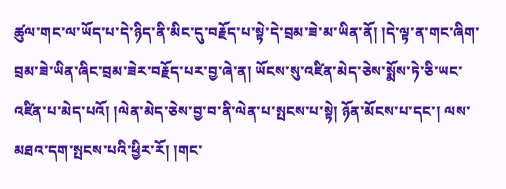ཚུལ་གང་ལ་ཡོད་པ་དེ་ཉིད་ནི་མིང་དུ་བརྗོད་པ་སྟེ་དེ་བྲམ་ཟེ་མ་ཡིན་ནོ། །དེ་ལྟ་ན་གང་ཞིག་བྲམ་ཟེ་ཡིན་ཞིང་བྲམ་ཟེར་བརྗོད་པར་བྱ་ཞེ་ན། ཡོངས་སུ་འཛིན་མེད་ཅེས་སྨོས་ཏེ་ཅི་ཡང་འཛིན་པ་མེད་པའོ། །ལེན་མེད་ཅེས་བྱ་བ་ནི་ལེན་པ་སྤངས་པ་སྟེ། ཉོན་མོངས་པ་དང་། ལས་མཐའ་དག་སྤངས་པའི་ཕྱིར་རོ། །གང་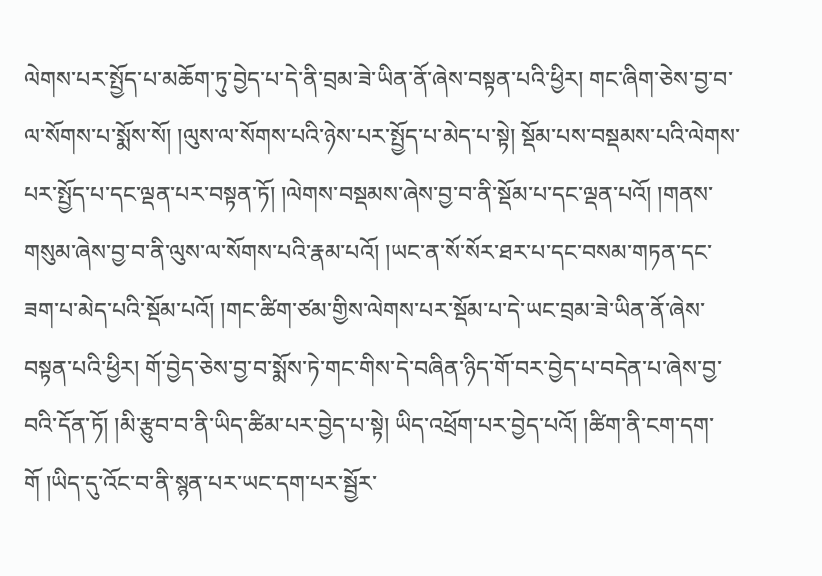ལེགས་པར་སྤྱོད་པ་མཆོག་ཏུ་བྱེད་པ་དེ་ནི་བྲམ་ཟེ་ཡིན་ནོ་ཞེས་བསྟན་པའི་ཕྱིར། གང་ཞིག་ཅེས་བྱ་བ་ལ་སོགས་པ་སྨོས་སོ། །ལུས་ལ་སོགས་པའི་ཉེས་པར་སྤྱོད་པ་མེད་པ་སྟེ། སྡོམ་པས་བསྡམས་པའི་ལེགས་པར་སྤྱོད་པ་དང་ལྡན་པར་བསྟན་ཏོ། །ལེགས་བསྡམས་ཞེས་བྱ་བ་ནི་སྡོམ་པ་དང་ལྡན་པའོ། །གནས་གསུམ་ཞེས་བྱ་བ་ནི་ལུས་ལ་སོགས་པའི་རྣམ་པའོ། །ཡང་ན་སོ་སོར་ཐར་པ་དང་བསམ་གཏན་དང་ཟག་པ་མེད་པའི་སྡོམ་པའོ། །གང་ཚིག་ཙམ་གྱིས་ལེགས་པར་སྡོམ་པ་དེ་ཡང་བྲམ་ཟེ་ཡིན་ནོ་ཞེས་བསྟན་པའི་ཕྱིར། གོ་བྱེད་ཅེས་བྱ་བ་སྨོས་ཏེ་གང་གིས་དེ་བཞིན་ཉིད་གོ་བར་བྱེད་པ་བདེན་པ་ཞེས་བྱ་བའི་དོན་ཏོ། །མི་རྩུབ་བ་ནི་ཡིད་ཚིམ་པར་བྱེད་པ་སྟེ། ཡིད་འཕྲོག་པར་བྱེད་པའོ། །ཚིག་ནི་ངག་དག་གོ །ཡིད་དུ་འོང་བ་ནི་སྙན་པར་ཡང་དག་པར་སྦྱོར་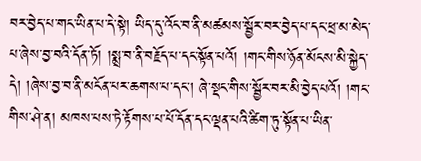བར་བྱེད་པ་གང་ཡིན་པ་དེ་སྟེ། ཡིད་དུ་འོང་བ་ནི་མཚམས་སྦྱོར་བར་བྱེད་པ་དང་ཕྲ་མ་མེད་པ་ཞེས་བྱ་བའི་དོན་ཏོ། །སྨྲ་བ་ནི་བརྗོད་པ་དང་སྟོན་པའོ། །གང་གིས་ཉོན་མོངས་མི་སྐྱེད་དེ། །ཞེས་བྱ་བ་ནི་མངོན་པར་ཆགས་པ་དང་། ཞེ་སྡང་གིས་སྦྱོར་བར་མི་བྱེད་པའོ། །གང་གིས་ཤེ་ན། མཁས་པས་ཏེ་རྟོགས་པ་པོ་དོན་དང་ལྡན་པའི་ཚིག་ཏུ་སྟོན་པ་ཡིན་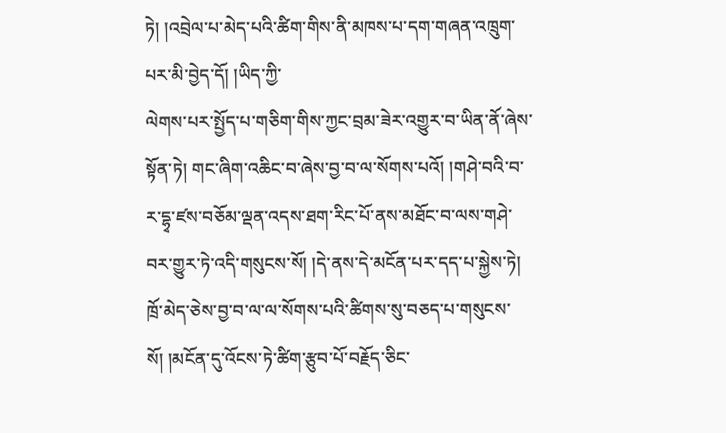ཏེ། །འབྲེལ་པ་མེད་པའི་ཚིག་གིས་ནི་མཁས་པ་དག་གཞན་འཁྲུག་པར་མི་བྱེད་དོ། །ཡིད་ཀྱི་
ལེགས་པར་སྤྱོད་པ་གཅིག་གིས་ཀྱང་བྲམ་ཟེར་འགྱུར་བ་ཡིན་ནོ་ཞེས་སྟོན་ཏེ། གང་ཞིག་འཆིང་བ་ཞེས་བྱ་བ་ལ་སོགས་པའོ། །གཤེ་བའི་བ་ར་དྷྭ་ཛས་བཅོམ་ལྡན་འདས་ཐག་རིང་པོ་ནས་མཐོང་བ་ལས་གཤེ་བར་གྱུར་ཏེ་འདི་གསུངས་སོ། །དེ་ནས་དེ་མངོན་པར་དད་པ་སྐྱེས་ཏེ། ཁྲོ་མེད་ཅེས་བྱ་བ་ལ་ལ་སོགས་པའི་ཚིགས་སུ་བཅད་པ་གསུངས་སོ། །མངོན་དུ་འོངས་ཏེ་ཚིག་རྩུབ་པོ་བརྗོད་ཅིང་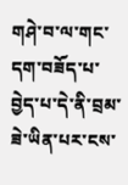གཤེ་བ་ལ་གང་དག་བཟོད་པ་བྱེད་པ་དེ་ནི་བྲམ་ཟེ་ཡིན་པར་ངས་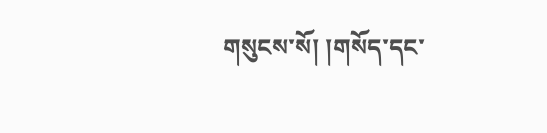གསུངས་སོ། །གསོད་དང་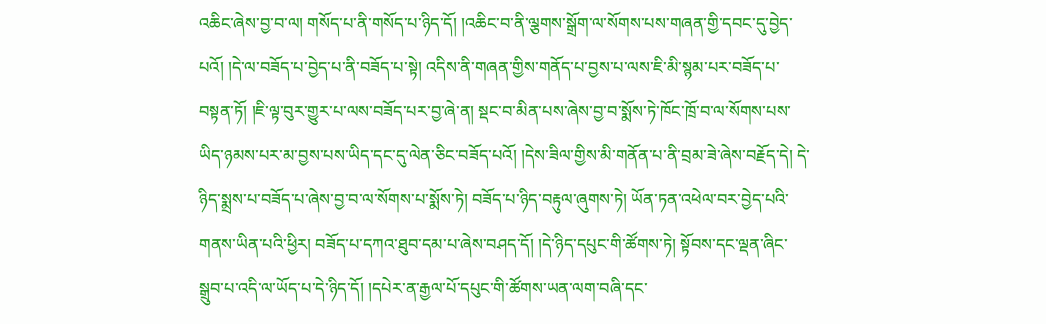འཆིང་ཞེས་བྱ་བ་ལ། གསོད་པ་ནི་གསོད་པ་ཉིད་དོ། །འཆིང་བ་ནི་ལྕགས་སྒྲོག་ལ་སོགས་པས་གཞན་གྱི་དབང་དུ་བྱེད་པའོ། །དེ་ལ་བཟོད་པ་བྱེད་པ་ནི་བཟོད་པ་སྟེ། འདིས་ནི་གཞན་གྱིས་གནོད་པ་བྱས་པ་ལས་ཇི་མི་སྙམ་པར་བཟོད་པ་བསྟན་ཏོ། །ཇི་ལྟ་བུར་གྱུར་པ་ལས་བཟོད་པར་བྱ་ཞེ་ན། སྡང་བ་མིན་པས་ཞེས་བྱ་བ་སྨོས་ཏེ་ཁོང་ཁྲོ་བ་ལ་སོགས་པས་ཡིད་ཉམས་པར་མ་བྱས་པས་ཡིད་དང་དུ་ལེན་ཅིང་བཟོད་པའོ། །དེས་ཟིལ་གྱིས་མི་གནོན་པ་ནི་བྲམ་ཟེ་ཞེས་བརྗོད་དེ། དེ་ཉིད་སྨྲས་པ་བཟོད་པ་ཞེས་བྱ་བ་ལ་སོགས་པ་སྨོས་ཏེ། བཟོད་པ་ཉིད་བརྟུལ་ཞུགས་ཏེ། ཡོན་ཏན་འཕེལ་བར་བྱེད་པའི་གནས་ཡིན་པའི་ཕྱིར། བཟོད་པ་དཀའ་ཐུབ་དམ་པ་ཞེས་བཤད་དོ། །དེ་ཉིད་དཔུང་གི་ཚོགས་ཏེ། སྟོབས་དང་ལྡན་ཞིང་སྒྲུབ་པ་འདི་ལ་ཡོད་པ་དེ་ཉིད་དོ། །དཔེར་ན་རྒྱལ་པོ་དཔུང་གི་ཚོགས་ཡན་ལག་བཞི་དང་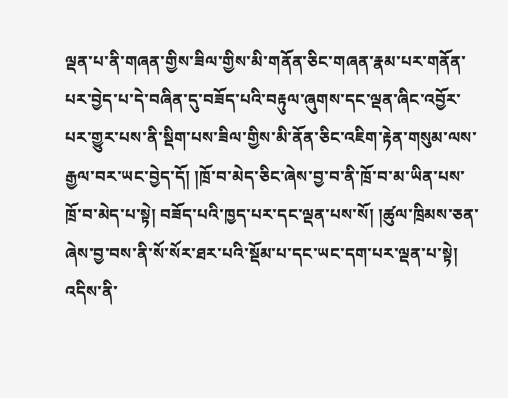ལྡན་པ་ནི་གཞན་གྱིས་ཟིལ་གྱིས་མི་གནོན་ཅིང་གཞན་རྣམ་པར་གནོན་པར་བྱེད་པ་དེ་བཞིན་དུ་བཟོད་པའི་བརྟུལ་ཞུགས་དང་ལྡན་ཞིང་འབྱོར་པར་གྱུར་པས་ནི་སྡིག་པས་ཟིལ་གྱིས་མི་ནོན་ཅིང་འཇིག་རྟེན་གསུམ་ལས་རྒྱལ་བར་ཡང་བྱེད་དོ། །ཁྲོ་བ་མེད་ཅིང་ཞེས་བྱ་བ་ནི་ཁྲོ་བ་མ་ཡིན་པས་ཁྲོ་བ་མེད་པ་སྟེ། བཟོད་པའི་ཁྱད་པར་དང་ལྡན་པས་སོ། །ཚུལ་ཁྲིམས་ཅན་ཞེས་བྱ་བས་ནི་སོ་སོར་ཐར་པའི་སྡོམ་པ་དང་ཡང་དག་པར་ལྡན་པ་སྟེ། འདིས་ནི་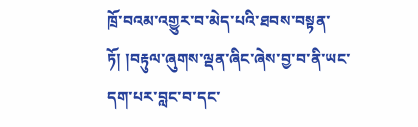ཁྲོ་བའམ་འགྱུར་བ་མེད་པའི་ཐབས་བསྟན་ཏོ། །བརྟུལ་ཞུགས་ལྡན་ཞིང་ཞེས་བྱ་བ་ནི་ཡང་དག་པར་བླང་བ་དང་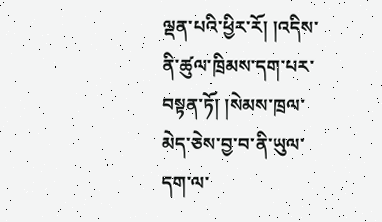ལྡན་པའི་ཕྱིར་རོ། །འདིས་ནི་ཚུལ་ཁྲིམས་དག་པར་བསྟན་ཏོ། །སེམས་ཁྲལ་མེད་ཅེས་བྱ་བ་ནི་ཡུལ་དག་ལ་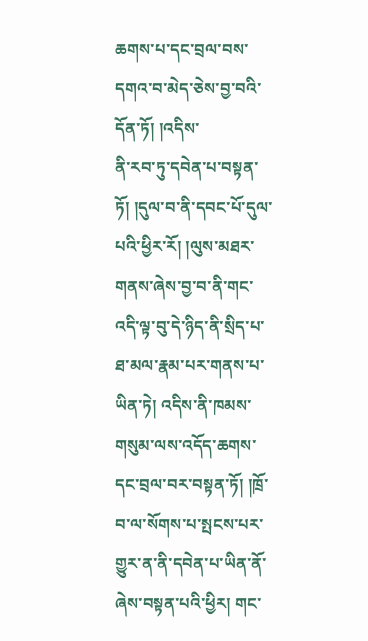ཆགས་པ་དང་བྲལ་བས་དགའ་བ་མེད་ཅེས་བྱ་བའི་དོན་ཏོ། །འདིས་
ནི་རབ་ཏུ་དབེན་པ་བསྟན་ཏོ། །དུལ་བ་ནི་དབང་པོ་དུལ་པའི་ཕྱིར་རོ། །ལུས་མཐར་གནས་ཞེས་བྱ་བ་ནི་གང་འདི་ལྟ་བུ་དེ་ཉིད་ནི་སྲིད་པ་ཐ་མལ་རྣམ་པར་གནས་པ་ཡིན་ཏེ། འདིས་ནི་ཁམས་གསུམ་ལས་འདོད་ཆགས་དང་བྲལ་བར་བསྟན་ཏོ། །ཁྲོ་བ་ལ་སོགས་པ་སྤངས་པར་གྱུར་ན་ནི་དབེན་པ་ཡིན་ནོ་ཞེས་བསྟན་པའི་ཕྱིར། གང་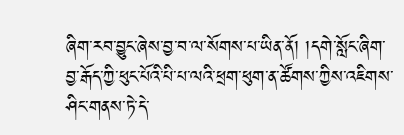ཞིག་རབ་བྱུང་ཞེས་བྱ་བ་ལ་སོགས་པ་ཡིན་ནོ། །དགེ་སློང་ཞིག་བྱ་རྒོད་ཀྱི་ཕུང་པོའི་པི་པ་ལའི་ཕྲག་ཕུག་ན་ཚོགས་ཀྱིས་འཇིགས་ཤིང་གནས་ཏེ་དེ་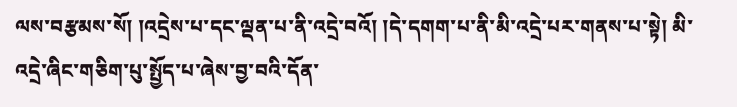ལས་བརྩམས་སོ། །འདྲེས་པ་དང་ལྡན་པ་ནི་འདྲེ་བའོ། །དེ་དགག་པ་ནི་མི་འདྲེ་པར་གནས་པ་སྟེ། མི་འདྲེ་ཞིང་གཅིག་པུ་སྤྱོད་པ་ཞེས་བྱ་བའི་དོན་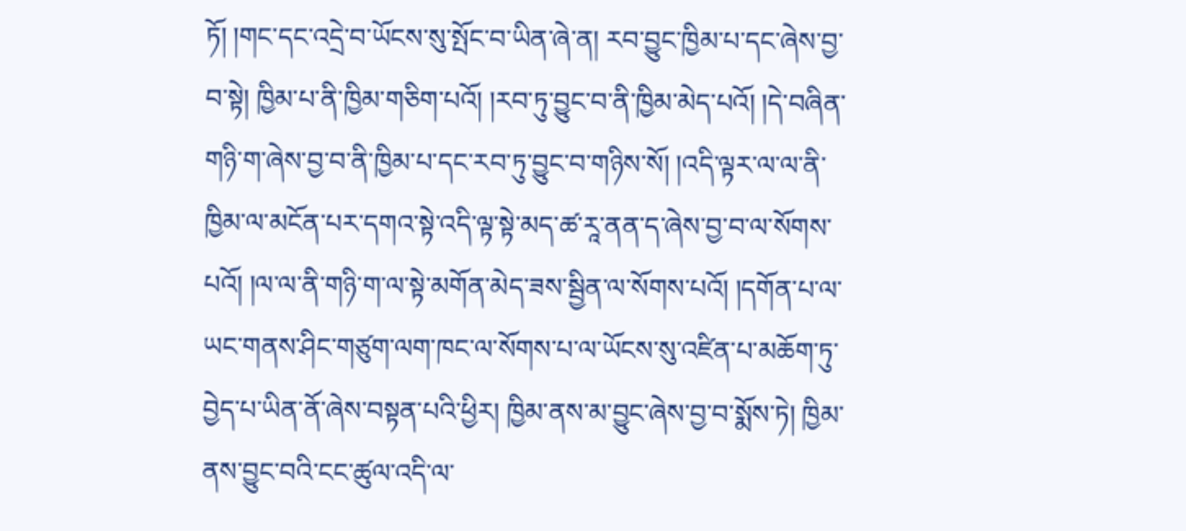ཏོ། །གང་དང་འདྲེ་བ་ཡོངས་སུ་སྤོང་བ་ཡིན་ཞེ་ན། རབ་བྱུང་ཁྱིམ་པ་དང་ཞེས་བྱ་བ་སྟེ། ཁྱིམ་པ་ནི་ཁྱིམ་གཅིག་པའོ། །རབ་ཏུ་བྱུང་བ་ནི་ཁྱིམ་མེད་པའོ། །དེ་བཞིན་གཉི་ག་ཞེས་བྱ་བ་ནི་ཁྱིམ་པ་དང་རབ་ཏུ་བྱུང་བ་གཉིས་སོ། །འདི་ལྟར་ལ་ལ་ནི་ཁྱིམ་ལ་མངོན་པར་དགའ་སྟེ་འདི་ལྟ་སྟེ་མད་ཚ་རཱ་ནན་ད་ཞེས་བྱ་བ་ལ་སོགས་པའོ། །ལ་ལ་ནི་གཉི་ག་ལ་སྟེ་མགོན་མེད་ཟས་སྦྱིན་ལ་སོགས་པའོ། །དགོན་པ་ལ་ཡང་གནས་ཤིང་གཙུག་ལག་ཁང་ལ་སོགས་པ་ལ་ཡོངས་སུ་འཛིན་པ་མཆོག་ཏུ་བྱེད་པ་ཡིན་ནོ་ཞེས་བསྟན་པའི་ཕྱིར། ཁྱིམ་ནས་མ་བྱུང་ཞེས་བྱ་བ་སྨོས་ཏེ། ཁྱིམ་ནས་བྱུང་བའི་ངང་ཚུལ་འདི་ལ་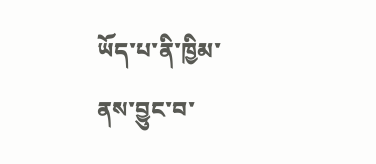ཡོད་པ་ནི་ཁྱིམ་ནས་བྱུང་བ་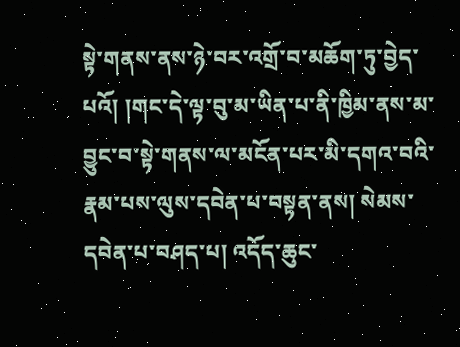སྟེ་གནས་ནས་ཉེ་བར་འགྲོ་བ་མཆོག་ཏུ་བྱེད་པའོ། །གང་དེ་ལྟ་བུ་མ་ཡིན་པ་ནི་ཁྱིམ་ནས་མ་བྱུང་བ་སྟེ་གནས་ལ་མངོན་པར་མི་དགའ་བའི་རྣམ་པས་ལུས་དབེན་པ་བསྟན་ནས། སེམས་དབེན་པ་བཤད་པ། འདོད་ཆུང་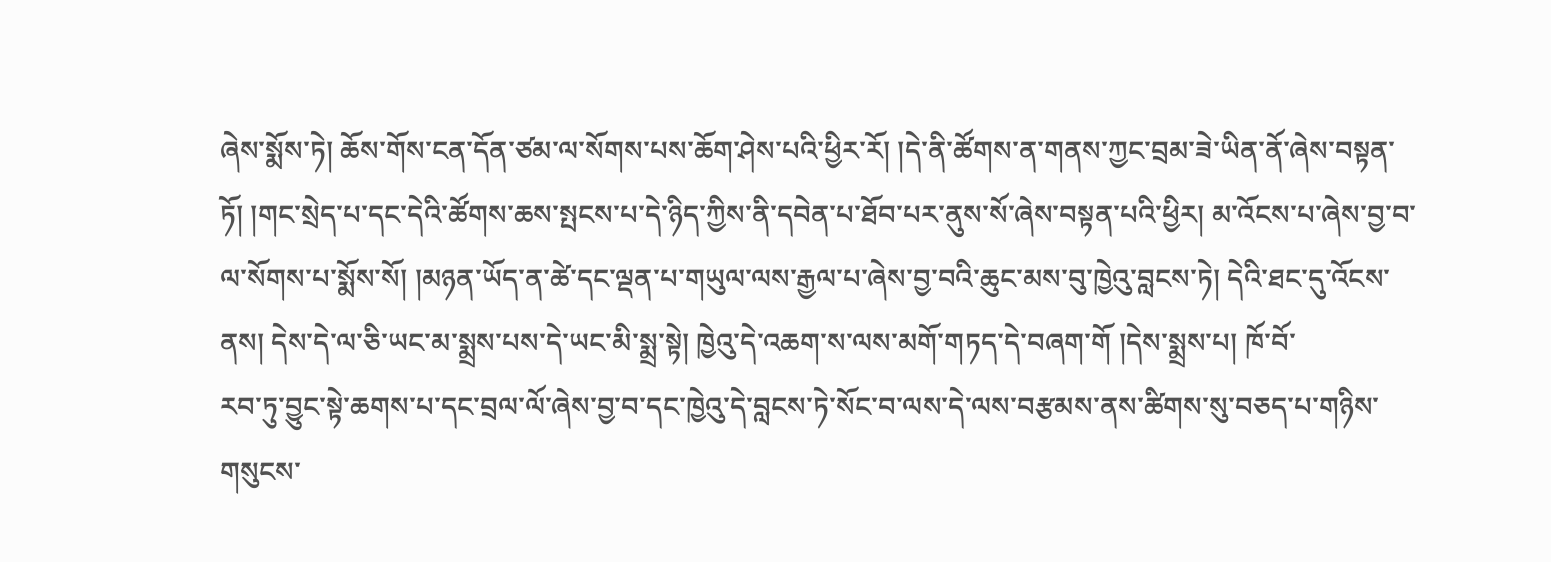ཞེས་སྨོས་ཏེ། ཆོས་གོས་ངན་དོན་ཙམ་ལ་སོགས་པས་ཆོག་ཤེས་པའི་ཕྱིར་རོ། །དེ་ནི་ཚོགས་ན་གནས་ཀྱང་བྲམ་ཟེ་ཡིན་ནོ་ཞེས་བསྟན་ཏོ། །གང་སྲེད་པ་དང་དེའི་ཚོགས་ཆས་སྤངས་པ་དེ་ཉིད་ཀྱིས་ནི་དབེན་པ་ཐོབ་པར་ནུས་སོ་ཞེས་བསྟན་པའི་ཕྱིར། མ་འོངས་པ་ཞེས་བྱ་བ་ལ་སོགས་པ་སྨོས་སོ། །མཉན་ཡོད་ན་ཚེ་དང་ལྡན་པ་གཡུལ་ལས་རྒྱལ་པ་ཞེས་བྱ་བའི་ཆུང་མས་བུ་ཁྱེའུ་བླངས་ཏེ། དེའི་ཐང་དུ་འོངས་ནས། དེས་དེ་ལ་ཅི་ཡང་མ་སྨྲས་པས་དེ་ཡང་མི་སྨྲ་སྟེ། ཁྱེའུ་དེ་འཆག་ས་ལས་མགོ་གཏད་དེ་བཞག་གོ །དེས་སྨྲས་པ། ཁོ་བོ་
རབ་ཏུ་བྱུང་སྟེ་ཆགས་པ་དང་བྲལ་ལོ་ཞེས་བྱ་བ་དང་ཁྱེའུ་དེ་བླངས་ཏེ་སོང་བ་ལས་དེ་ལས་བརྩམས་ནས་ཚིགས་སུ་བཅད་པ་གཉིས་གསུངས་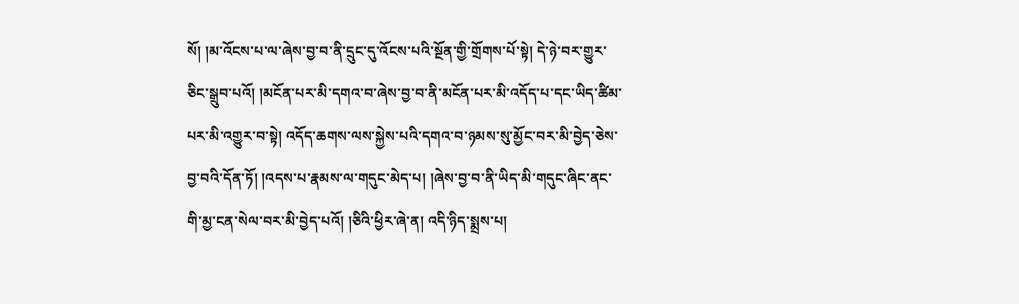སོ། །མ་འོངས་པ་ལ་ཞེས་བྱ་བ་ནི་དྲུང་དུ་འོངས་པའི་སྔོན་གྱི་གྲོགས་པོ་སྟེ། དེ་ཉེ་བར་གྱུར་ཅིང་སྒྲུབ་པའོ། །མངོན་པར་མི་དགའ་བ་ཞེས་བྱ་བ་ནི་མངོན་པར་མི་འདོད་པ་དང་ཡིད་ཚིམ་པར་མི་འགྱུར་བ་སྟེ། འདོད་ཆགས་ལས་སྐྱེས་པའི་དགའ་བ་ཉམས་སུ་མྱོང་བར་མི་བྱེད་ཅེས་བྱ་བའི་དོན་ཏོ། །འདས་པ་རྣམས་ལ་གདུང་མེད་པ། །ཞེས་བྱ་བ་ནི་ཡིད་མི་གདུང་ཞིང་ནང་གི་མྱ་ངན་སེལ་བར་མི་བྱེད་པའོ། །ཅིའི་ཕྱིར་ཞེ་ན། འདི་ཉིད་སྨྲས་པ།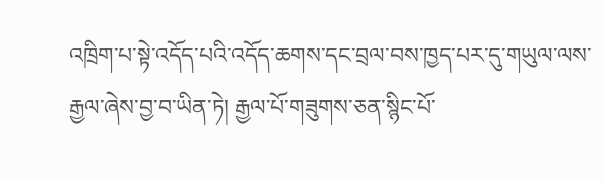འཁྲིག་པ་སྟེ་འདོད་པའི་འདོད་ཆགས་དང་བྲལ་བས་ཁྱད་པར་དུ་གཡུལ་ལས་རྒྱལ་ཞེས་བྱ་བ་ཡིན་ཏེ། རྒྱལ་པོ་གཟུགས་ཅན་སྙིང་པོ་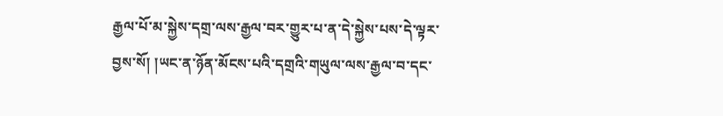རྒྱལ་པོ་མ་སྐྱེས་དགྲ་ལས་རྒྱལ་བར་གྱུར་པ་ན་དེ་སྐྱེས་པས་དེ་ལྟར་བྱས་སོ། །ཡང་ན་ཉོན་མོངས་པའི་དགྲའི་གཡུལ་ལས་རྒྱལ་བ་དང་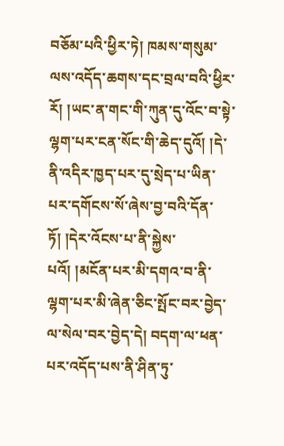བཅོམ་པའི་ཕྱིར་ཏེ། ཁམས་གསུམ་ལས་འདོད་ཆགས་དང་བྲལ་བའི་ཕྱིར་རོ། །ཡང་ན་གང་གི་ཀུན་དུ་འོང་བ་སྟེ་ལྷག་པར་ངན་སོང་གི་ཆེད་དུའོ། །དེ་ནི་འདིར་ཁྱད་པར་དུ་སྲེད་པ་ཡིན་པར་དགོངས་སོ་ཞེས་བྱ་བའི་དོན་ཏོ། །དེར་འོངས་པ་ནི་སྐྱེས་པའོ། །མངོན་པར་མི་དགའ་བ་ནི་ལྷག་པར་མི་ཞེན་ཅིང་སྤོང་བར་བྱེད་ལ་སེལ་བར་བྱེད་དེ། བདག་ལ་ཕན་པར་འདོད་པས་ནི་ཤིན་ཏུ་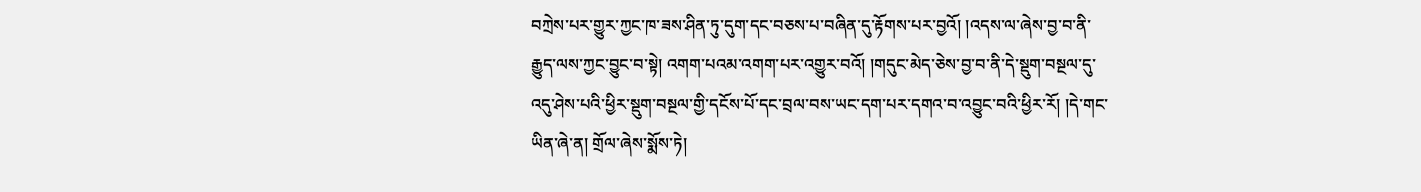བཀྲེས་པར་གྱུར་ཀྱང་ཁ་ཟས་ཤིན་ཏུ་དུག་དང་བཅས་པ་བཞིན་དུ་རྟོགས་པར་བྱའོ། །འདས་ལ་ཞེས་བྱ་བ་ནི་རྒྱུད་ལས་ཀྱང་བྱུང་བ་སྟེ། འགག་པའམ་འགག་པར་འགྱུར་བའོ། །གདུང་མེད་ཅེས་བྱ་བ་ནི་དེ་སྡུག་བསྔལ་དུ་འདུ་ཤེས་པའི་ཕྱིར་སྡུག་བསྔལ་གྱི་དངོས་པོ་དང་བྲལ་བས་ཡང་དག་པར་དགའ་བ་འབྱུང་བའི་ཕྱིར་རོ། །དེ་གང་ཡིན་ཞེ་ན། གྲོལ་ཞེས་སྨོས་ཏེ།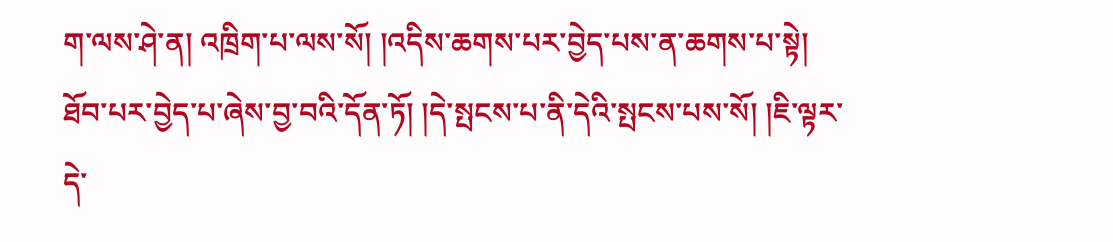ག་ལས་ཤེ་ན། འཁྲིག་པ་ལས་སོ། །འདིས་ཆགས་པར་བྱེད་པས་ན་ཆགས་པ་སྟེ། ཐོབ་པར་བྱེད་པ་ཞེས་བྱ་བའི་དོན་ཏོ། །དེ་སྤངས་པ་ནི་དེའི་སྤངས་པས་སོ། །ཇི་ལྟར་དེ་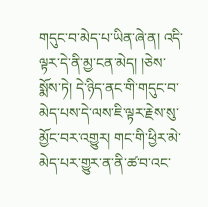གདུང་བ་མེད་པ་ཡིན་ཞེ་ན། འདི་ལྟར་དེ་ནི་མྱ་ངན་མེད། །ཅེས་སྨོས་ཏེ། དེ་ཉིད་ནང་གི་གདུང་བ་མེད་པས་དེ་ལས་ཇི་ལྟར་རྗེས་སུ་མྱོང་བར་འགྱུར། གང་གི་ཕྱིར་མེ་མེད་པར་གྱུར་ན་ནི་ཚ་བ་འང་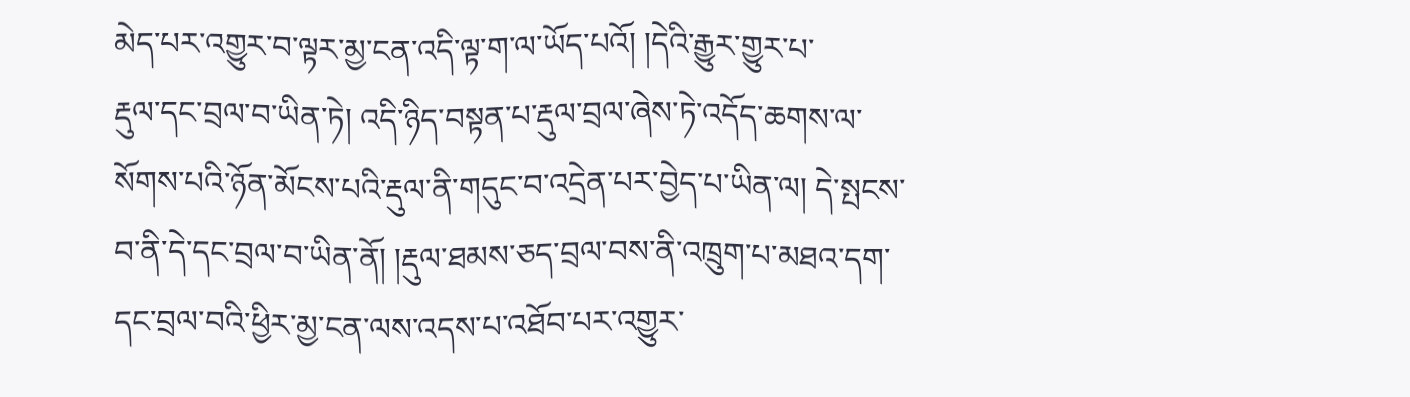མེད་པར་འགྱུར་བ་ལྟར་མྱ་ངན་འདི་ལྟ་ག་ལ་ཡོད་པའོ། །དེའི་རྒྱུར་གྱུར་པ་
རྡུལ་དང་བྲལ་བ་ཡིན་ཏེ། འདི་ཉིད་བསྟན་པ་རྡུལ་བྲལ་ཞེས་ཏེ་འདོད་ཆགས་ལ་སོགས་པའི་ཉོན་མོངས་པའི་རྡུལ་ནི་གདུང་བ་འདྲེན་པར་བྱེད་པ་ཡིན་ལ། དེ་སྤངས་བ་ནི་དེ་དང་བྲལ་བ་ཡིན་ནོ། །རྡུལ་ཐམས་ཅད་བྲལ་བས་ནི་འཁྲུག་པ་མཐའ་དག་དང་བྲལ་བའི་ཕྱིར་མྱ་ངན་ལས་འདས་པ་འཐོབ་པར་འགྱུར་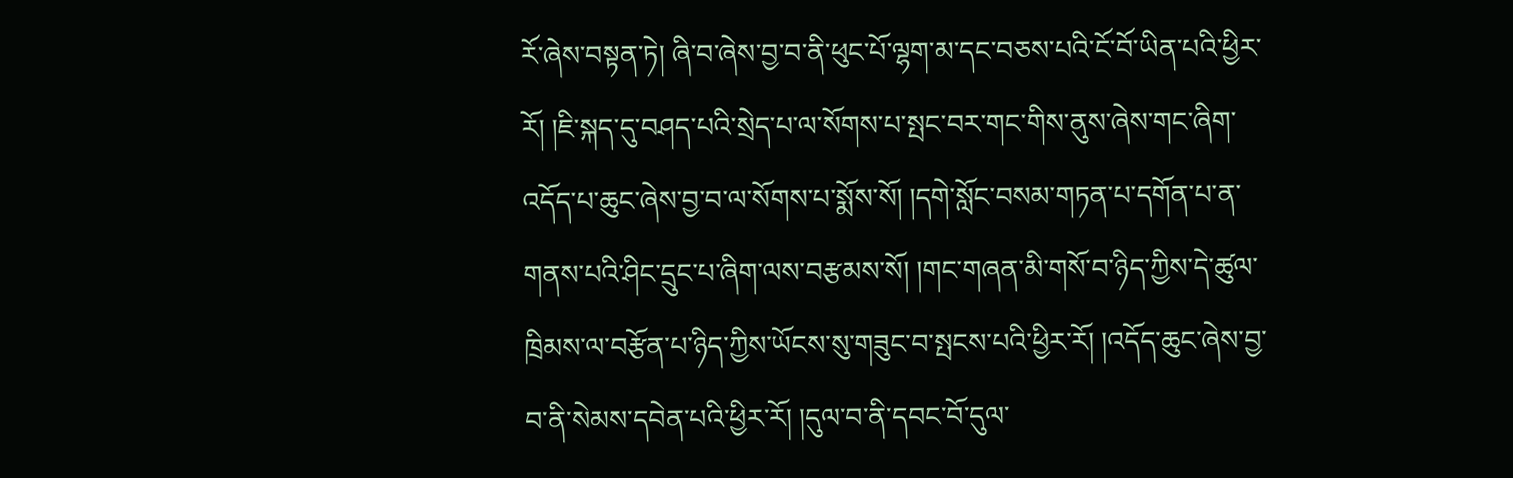རོ་ཞེས་བསྟན་ཏེ། ཞི་བ་ཞེས་བྱ་བ་ནི་ཕུང་པོ་ལྷག་མ་དང་བཅས་པའི་ངོ་བོ་ཡིན་པའི་ཕྱིར་རོ། །ཇི་སྐད་དུ་བཤད་པའི་སྲེད་པ་ལ་སོགས་པ་སྤང་བར་གང་གིས་ནུས་ཞེས་གང་ཞིག་འདོད་པ་ཆུང་ཞེས་བྱ་བ་ལ་སོགས་པ་སྨོས་སོ། །དགེ་སློང་བསམ་གཏན་པ་དགོན་པ་ན་གནས་པའི་ཤིང་དྲུང་པ་ཞིག་ལས་བརྩམས་སོ། །གང་གཞན་མི་གསོ་བ་ཉིད་ཀྱིས་དེ་ཚུལ་ཁྲིམས་ལ་བརྩོན་པ་ཉིད་ཀྱིས་ཡོངས་སུ་གཟུང་བ་སྤངས་པའི་ཕྱིར་རོ། །འདོད་ཆུང་ཞེས་བྱ་བ་ནི་སེམས་དབེན་པའི་ཕྱིར་རོ། །དུལ་བ་ནི་དབང་བོ་དུལ་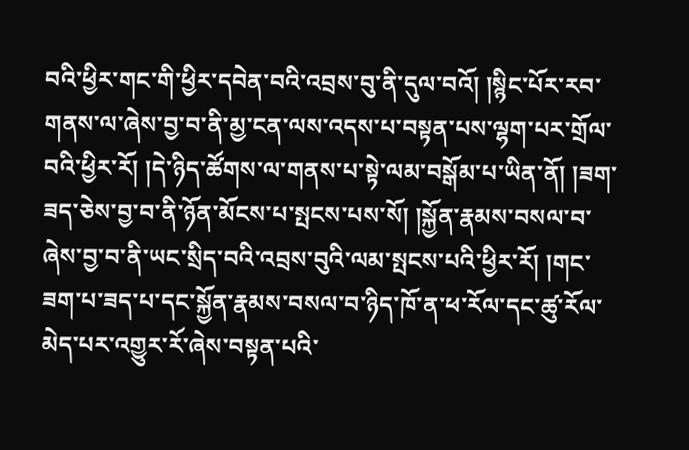བའི་ཕྱིར་གང་གི་ཕྱིར་དབེན་བའི་འབྲས་བུ་ནི་དུལ་བའོ། །སྙིང་པོར་རབ་གནས་ལ་ཞེས་བྱ་བ་ནི་མྱ་ངན་ལས་འདས་པ་བསྟན་པས་ལྷག་པར་གྲོལ་བའི་ཕྱིར་རོ། །དེ་ཉིད་ཚོགས་ལ་གནས་པ་སྟེ་ལམ་བསྒོམ་པ་ཡིན་ནོ། །ཟག་ཟད་ཅེས་བྱ་བ་ནི་ཉོན་མོངས་པ་སྤངས་པས་སོ། །སྐྱོན་རྣམས་བསལ་བ་ཞེས་བྱ་བ་ནི་ཡང་སྲིད་བའི་འབྲས་བུའི་ལམ་སྤངས་པའི་ཕྱིར་རོ། །གང་ཟག་པ་ཟད་པ་དང་སྐྱོན་རྣམས་བསལ་བ་ཉིད་ཁོ་ན་ཕ་རོལ་དང་ཚུ་རོལ་མེད་པར་འགྱུར་རོ་ཞེས་བསྟན་པའི་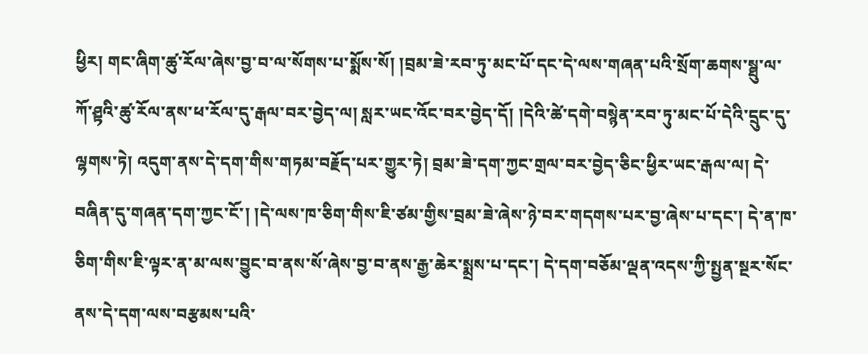ཕྱིར། གང་ཞིག་ཚུ་རོལ་ཞེས་བྱ་བ་ལ་སོགས་པ་སྨོས་སོ། །བྲམ་ཟེ་རབ་ཏུ་མང་པོ་དང་དེ་ལས་གཞན་པའི་སྲོག་ཆགས་སྠུ་ལ་ཀོ་ཤྟའི་ཚུ་རོལ་ནས་ཕ་རོལ་དུ་རྒལ་བར་བྱེད་ལ། སླར་ཡང་འོང་བར་བྱེད་དོ། །དེའི་ཚེ་དགེ་བསྙེན་རབ་ཏུ་མང་པོ་དེའི་དྲུང་དུ་ལྷགས་ཏེ། འདུག་ནས་དེ་དག་གིས་གཏམ་བརྗོད་པར་གྱུར་ཏེ། བྲམ་ཟེ་དག་ཀྱང་གྲལ་བར་བྱེད་ཅིང་ཕྱིར་ཡང་རྒལ་ལ། དེ་བཞིན་དུ་གཞན་དག་ཀྱང་ངོ་། །དེ་ལས་ཁ་ཅིག་གིས་ཇི་ཙམ་གྱིས་བྲམ་ཟེ་ཞེས་ཉེ་བར་གདགས་པར་བྱ་ཞེས་པ་དང་། དེ་ན་ཁ་ཅིག་གིས་ཇི་ལྟར་ན་མ་ལས་བྱུང་བ་ནས་སོ་ཞེས་བྱ་བ་ནས་རྒྱ་ཆེར་སྨྲས་པ་དང་། དེ་དག་བཅོམ་ལྡན་འདས་ཀྱི་སྤྱན་སྔར་སོང་ནས་དེ་དག་ལས་བརྩམས་པའི་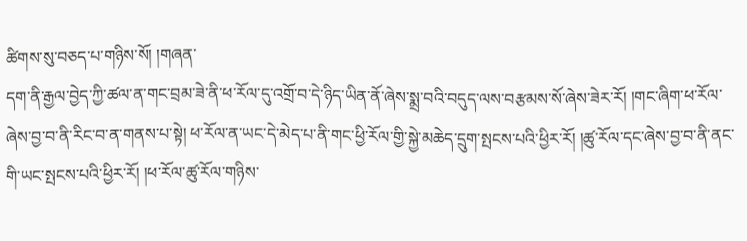ཚིགས་སུ་བཅད་པ་གཉིས་སོ། །གཞན་
དག་ནི་རྒྱལ་བྱེད་ཀྱི་ཚལ་ན་གང་བྲམ་ཟེ་ནི་ཕ་རོལ་དུ་འགྲོ་བ་དེ་ཉིད་ཡིན་ནོ་ཞེས་སྨྲ་བའི་བདུད་ལས་བརྩམས་སོ་ཞེས་ཟེར་རོ། །གང་ཞིག་ཕ་རོལ་ཞེས་བྱ་བ་ནི་རིང་བ་ན་གནས་པ་སྟེ། ཕ་རོལ་ན་ཡང་དེ་མེད་པ་ནི་གང་ཕྱི་རོལ་གྱི་སྐྱེ་མཆེད་དྲུག་སྤངས་པའི་ཕྱིར་རོ། །ཚུ་རོལ་དང་ཞེས་བྱ་བ་ནི་ནང་གི་ཡང་སྤངས་པའི་ཕྱིར་རོ། །ཕ་རོལ་ཚུ་རོལ་གཉིས་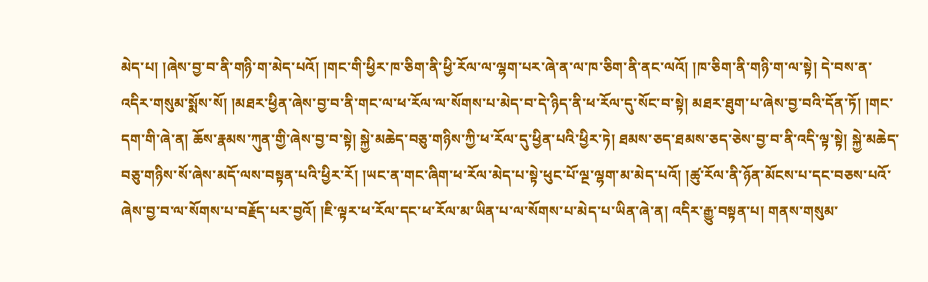མེད་པ། །ཞེས་བྱ་བ་ནི་གཉི་ག་མེད་པའོ། །གང་གི་ཕྱིར་ཁ་ཅིག་ནི་ཕྱི་རོལ་ལ་ལྷག་པར་ཞེ་ན་ལ་ཁ་ཅིག་ནི་ནང་ལའོ། །ཁ་ཅིག་ནི་གཉི་ག་ལ་སྟེ། དེ་བས་ན་འདིར་གསུམ་སྨོས་སོ། །མཐར་ཕྱིན་ཞེས་བྱ་བ་ནི་གང་ལ་ཕ་རོལ་ལ་སོགས་པ་མེད་བ་དེ་ཉིད་ནི་ཕ་རོལ་དུ་སོང་བ་སྟེ། མཐར་ཐུག་པ་ཞེས་བྱ་བའི་དོན་ཏོ། །གང་དག་གི་ཞེ་ན། ཆོས་རྣམས་ཀུན་གྱི་ཞེས་བྱ་བ་སྟེ། སྐྱེ་མཆེད་བཅུ་གཉིས་ཀྱི་ཕ་རོལ་དུ་ཕྱིན་པའི་ཕྱིར་ཏེ། ཐམས་ཅད་ཐམས་ཅད་ཅེས་བྱ་བ་ནི་འདི་ལྟ་སྟེ། སྐྱེ་མཆེད་བཅུ་གཉིས་སོ་ཞེས་མདོ་ལས་བསྟན་པའི་ཕྱིར་རོ། །ཡང་ན་གང་ཞིག་ཕ་རོལ་མེད་པ་སྟེ་ཕུང་པོ་ལྔ་ལྷག་མ་མེད་པའོ། །ཚུ་རོལ་ནི་ཉོན་མོངས་པ་དང་བཅས་པའོ་ཞེས་བྱ་བ་ལ་སོགས་པ་བརྗོད་པར་བྱའོ། །ཇི་ལྟར་ཕ་རོལ་དང་ཕ་རོལ་མ་ཡིན་པ་ལ་སོགས་པ་མེད་པ་ཡིན་ཞེ་ན། འདིར་རྒྱུ་བསྟན་པ། གནས་གསུམ་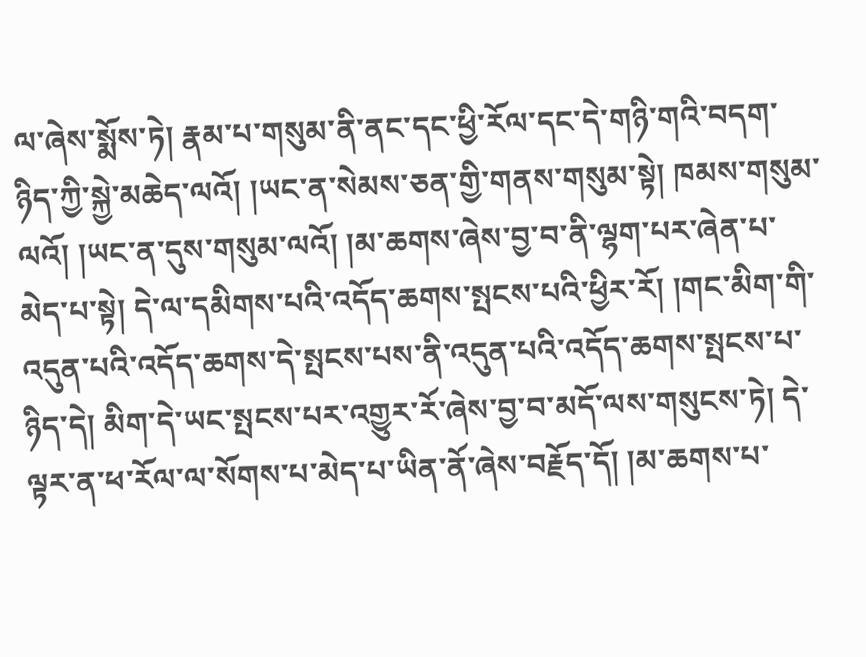ལ་ཞེས་སྨོས་ཏེ། རྣམ་པ་གསུམ་ནི་ནང་དང་ཕྱི་རོལ་དང་དེ་གཉི་གའི་བདག་ཉིད་ཀྱི་སྐྱེ་མཆེད་ལའོ། །ཡང་ན་སེམས་ཅན་གྱི་གནས་གསུམ་སྟེ། ཁམས་གསུམ་ལའོ། །ཡང་ན་དུས་གསུམ་ལའོ། །མ་ཆགས་ཞེས་བྱ་བ་ནི་ལྷག་པར་ཞེན་པ་མེད་པ་སྟེ། དེ་ལ་དམིགས་པའི་འདོད་ཆགས་སྤངས་པའི་ཕྱིར་རོ། །གང་མིག་གི་འདུན་པའི་འདོད་ཆགས་དེ་སྤངས་པས་ནི་འདུན་པའི་འདོད་ཆགས་སྤངས་པ་ཉིད་དེ། མིག་དེ་ཡང་སྤངས་པར་འགྱུར་རོ་ཞེས་བྱ་བ་མདོ་ལས་གསུངས་ཏེ། དེ་ལྟར་ན་ཕ་རོལ་ལ་སོགས་པ་མེད་པ་ཡིན་ནོ་ཞེས་བརྗོད་དོ། །མ་ཆགས་པ་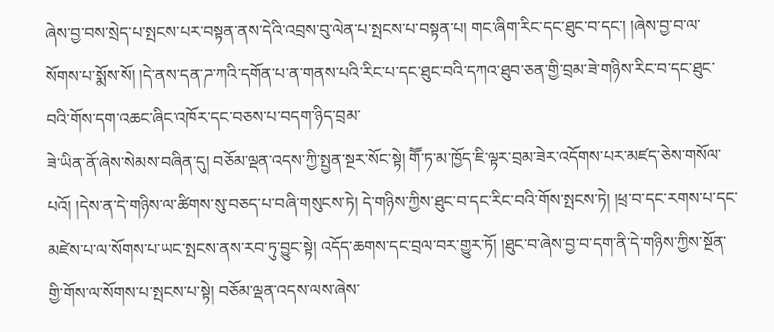ཞེས་བྱ་བས་སྲེད་པ་སྤངས་པར་བསྟན་ནས་དེའི་འབྲས་བུ་ལེན་པ་སྤངས་པ་བསྟན་པ། གང་ཞིག་རིང་དང་ཐུང་བ་དང་། །ཞེས་བྱ་བ་ལ་སོགས་པ་སྨོས་སོ། །དེ་ནས་དན་ཌ་ཀའི་དགོན་པ་ན་གནས་པའི་རིང་པ་དང་ཐུང་བའི་དཀའ་ཐུབ་ཅན་གྱི་བྲམ་ཟེ་གཉིས་རིང་བ་དང་ཐུང་བའི་གོས་དག་འཆང་ཞིང་འཁོར་དང་བཅས་པ་བདག་ཉིད་བྲམ་
ཟེ་ཡིན་ནོ་ཞེས་སེམས་བཞིན་དུ། བཅོམ་ལྡན་འདས་ཀྱི་སྤྱན་སྔར་སོང་སྟེ། གཽ་ཏ་མ་ཁྱོད་ཇི་ལྟར་བྲམ་ཟེར་འདོགས་པར་མཛད་ཅེས་གསོལ་པའོ། །དེས་ན་དེ་གཉིས་ལ་ཚིགས་སུ་བཅད་པ་བཞི་གསུངས་ཏེ། དེ་གཉིས་ཀྱིས་ཐུང་བ་དང་རིང་བའི་གོས་སྤངས་ཏེ། །ཕྲ་བ་དང་རགས་པ་དང་མཛེས་པ་ལ་སོགས་པ་ཡང་སྤངས་ནས་རབ་ཏུ་བྱུང་སྟེ། འདོད་ཆགས་དང་བྲལ་བར་གྱུར་ཏོ། །ཐུང་བ་ཞེས་བྱ་བ་དག་ནི་དེ་གཉིས་ཀྱིས་སྔོན་གྱི་གོས་ལ་སོགས་པ་སྤངས་པ་སྟེ། བཅོམ་ལྡན་འདས་ལས་ཞེས་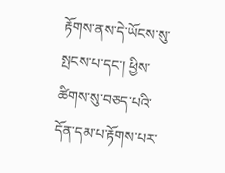རྟོགས་ནས་དེ་ཡོངས་སུ་སྤངས་པ་དང་། ཕྱིས་ཚིགས་སུ་བཅད་པའི་དོན་དམ་པ་རྟོགས་པར་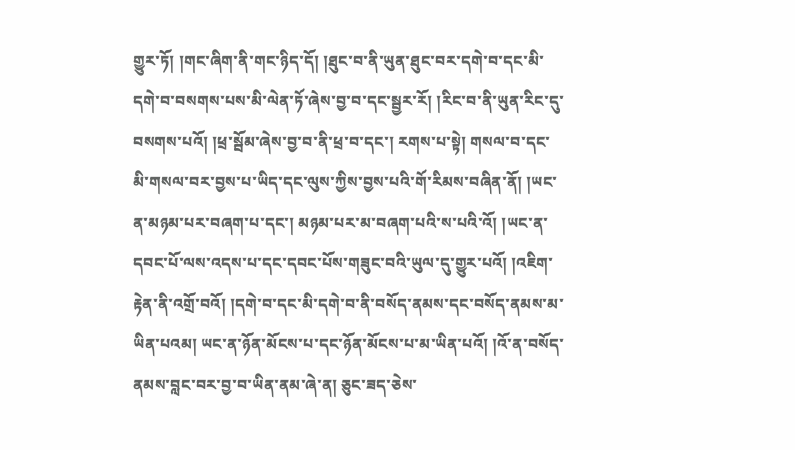གྱུར་ཏོ། །གང་ཞིག་ནི་གང་ཉིད་དོ། །ཐུང་བ་ནི་ཡུན་ཐུང་བར་དགེ་བ་དང་མི་དགེ་བ་བསགས་པས་མི་ལེན་ཏོ་ཞེས་བྱ་བ་དང་སྦྱར་རོ། །རིང་བ་ནི་ཡུན་རིང་དུ་བསགས་པའོ། །ཕྲ་སྦོམ་ཞེས་བྱ་བ་ནི་ཕྲ་བ་དང་། རགས་པ་སྟེ། གསལ་བ་དང་མི་གསལ་བར་བྱས་པ་ཡིད་དང་ལུས་ཀྱིས་བྱས་པའི་གོ་རིམས་བཞིན་ནོ། །ཡང་ན་མཉམ་པར་བཞག་པ་དང་། མཉམ་པར་མ་བཞག་པའི་ས་པའི་འོ། །ཡང་ན་དབང་པོ་ལས་འདས་པ་དང་དབང་པོས་གཟུང་བའི་ཡུལ་དུ་གྱུར་པའོ། །འཇིག་རྟེན་ནི་འགྲོ་བའོ། །དགེ་བ་དང་མི་དགེ་བ་ནི་བསོད་ནམས་དང་བསོད་ནམས་མ་ཡིན་པའམ། ཡང་ན་ཉོན་མོངས་པ་དང་ཉོན་མོངས་པ་མ་ཡིན་པའོ། །འོ་ན་བསོད་ནམས་བླང་བར་བྱ་བ་ཡིན་ནམ་ཞེ་ན། ཅུང་ཟད་ཅེས་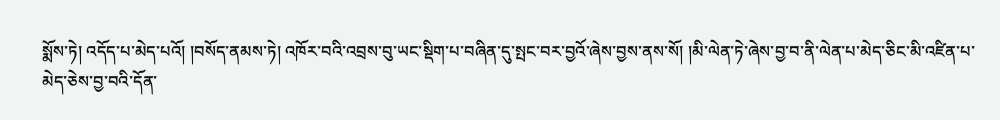སྨོས་ཏེ། འདོད་པ་མེད་པའོ། །བསོད་ནམས་ཏེ། འཁོར་བའི་འབྲས་བུ་ཡང་སྡིག་པ་བཞིན་དུ་སྤང་བར་བྱའོ་ཞེས་བྱས་ནས་སོ། །མི་ལེན་ཏེ་ཞེས་བྱ་བ་ནི་ལེན་པ་མེད་ཅིང་མི་འཛིན་པ་མེད་ཅེས་བྱ་བའི་དོན་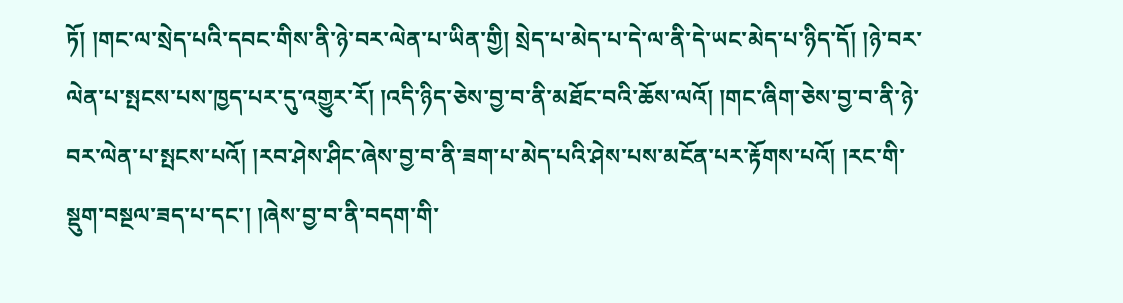ཏོ། །གང་ལ་སྲེད་པའི་དབང་གིས་ནི་ཉེ་བར་ལེན་པ་ཡིན་གྱི། སྲེད་པ་མེད་པ་དེ་ལ་ནི་དེ་ཡང་མེད་པ་ཉིད་དོ། །ཉེ་བར་ལེན་པ་སྤངས་པས་ཁྱད་པར་དུ་འགྱུར་རོ། །འདི་ཉིད་ཅེས་བྱ་བ་ནི་མཐོང་བའི་ཆོས་ལའོ། །གང་ཞིག་ཅེས་བྱ་བ་ནི་ཉེ་བར་ལེན་པ་སྤངས་པའོ། །རབ་ཤེས་ཤིང་ཞེས་བྱ་བ་ནི་ཟག་པ་མེད་པའི་ཤེས་པས་མངོན་པར་རྟོགས་པའོ། །རང་གི་སྡུག་བསྔལ་ཟད་པ་དང་། །ཞེས་བྱ་བ་ནི་བདག་གི་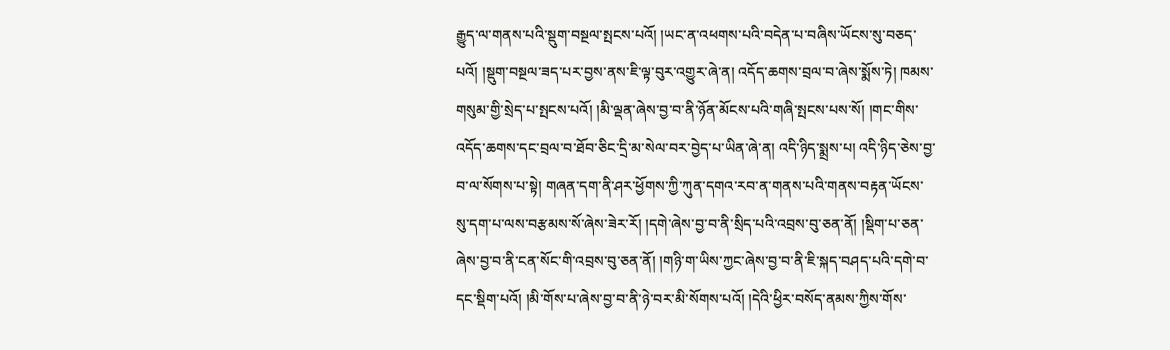རྒྱུད་ལ་གནས་པའི་སྡུག་བསྔལ་སྤངས་པའོ། །ཡང་ན་འཕགས་པའི་བདེན་པ་བཞིས་ཡོངས་སུ་བཅད་
པའོ། །སྡུག་བསྔལ་ཟད་པར་བྱས་ནས་ཇི་ལྟ་བུར་འགྱུར་ཞེ་ན། འདོད་ཆགས་བྲལ་བ་ཞེས་སྨོས་ཏེ། ཁམས་གསུམ་གྱི་སྲེད་པ་སྤངས་པའོ། །མི་ལྡན་ཞེས་བྱ་བ་ནི་ཉོན་མོངས་པའི་གཞི་སྤངས་པས་སོ། །གང་གིས་འདོད་ཆགས་དང་བྲལ་བ་ཐོབ་ཅིང་དྲི་མ་སེལ་བར་བྱེད་པ་ཡིན་ཞེ་ན། འདི་ཉིད་སྨྲས་པ། འདི་ཉིད་ཅེས་བྱ་བ་ལ་སོགས་པ་སྟེ། གཞན་དག་ནི་ཤར་ཕྱོགས་ཀྱི་ཀུན་དགའ་རབ་ན་གནས་པའི་གནས་བརྟན་ཡོངས་སུ་དག་པ་ལས་བརྩམས་སོ་ཞེས་ཟེར་རོ། །དགེ་ཞེས་བྱ་བ་ནི་སྲིད་པའི་འབྲས་བུ་ཅན་ནོ། །སྡིག་པ་ཅན་ཞེས་བྱ་བ་ནི་ངན་སོང་གི་འབྲས་བུ་ཅན་ནོ། །གཉི་ག་ཡིས་ཀྱང་ཞེས་བྱ་བ་ནི་ཇི་སྐད་བཤད་པའི་དགེ་བ་དང་སྡིག་པའོ། །མི་གོས་པ་ཞེས་བྱ་བ་ནི་ཉེ་བར་མི་སོགས་པའོ། །དེའི་ཕྱིར་བསོད་ནམས་ཀྱིས་གོས་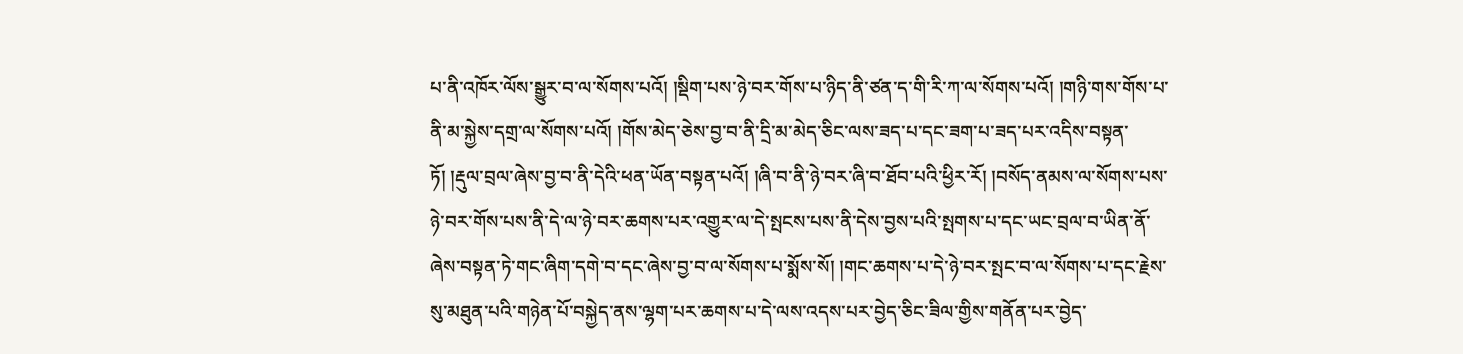པ་ནི་འཁོར་ལོས་སྒྱུར་བ་ལ་སོགས་པའོ། །སྡིག་པས་ཉེ་བར་གོས་པ་ཉིད་ནི་ཙན་ད་གི་རི་ཀ་ལ་སོགས་པའོ། །གཉི་གས་གོས་པ་ནི་མ་སྐྱེས་དགྲ་ལ་སོགས་པའོ། །གོས་མེད་ཅེས་བྱ་བ་ནི་དྲི་མ་མེད་ཅིང་ལས་ཟད་པ་དང་ཟག་པ་ཟད་པར་འདིས་བསྟན་ཏོ། །རྡུལ་བྲལ་ཞེས་བྱ་བ་ནི་དེའི་ཕན་ཡོན་བསྟན་པའོ། །ཞི་བ་ནི་ཉེ་བར་ཞི་བ་ཐོབ་པའི་ཕྱིར་རོ། །བསོད་ནམས་ལ་སོགས་པས་ཉེ་བར་གོས་པས་ནི་དེ་ལ་ཉེ་བར་ཆགས་པར་འགྱུར་ལ་དེ་སྤངས་པས་ནི་དེས་བྱས་པའི་སྤགས་པ་དང་ཡང་བྲལ་བ་ཡིན་ནོ་ཞེས་བསྟན་ཏེ་གང་ཞིག་དགེ་བ་དང་ཞེས་བྱ་བ་ལ་སོགས་པ་སྨོས་སོ། །གང་ཆགས་པ་དེ་ཉེ་བར་སྤང་བ་ལ་སོགས་པ་དང་རྗེས་སུ་མཐུན་པའི་གཉེན་པོ་བསྐྱེད་ནས་ལྷག་པར་ཆགས་པ་དེ་ལས་འདས་པར་བྱེད་ཅིང་ཟིལ་གྱིས་གནོན་པར་བྱེད་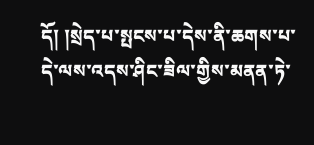དོ། །སྲེད་པ་སྤངས་པ་དེས་ནི་ཆགས་པ་དེ་ལས་འདས་ཤིང་ཟིལ་གྱིས་མནན་ཏེ་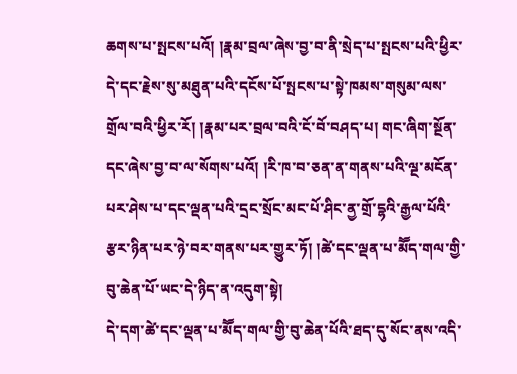ཆགས་པ་སྤངས་པའོ། །རྣམ་བྲལ་ཞེས་བྱ་བ་ནི་སྲེད་པ་སྤངས་པའི་ཕྱིར་དེ་དང་རྗེས་སུ་མཐུན་པའི་དངོས་པོ་སྤངས་པ་སྟེ་ཁམས་གསུམ་ལས་གྲོལ་བའི་ཕྱིར་རོ། །རྣམ་པར་བྲལ་བའི་ངོ་བོ་བཤད་པ། གང་ཞིག་སྔོན་དང་ཞེས་བྱ་བ་ལ་སོགས་པའོ། །རི་ཁ་བ་ཅན་ན་གནས་པའི་ལྔ་མངོན་པར་ཤེས་པ་དང་ལྡན་པའི་དྲང་སྲོང་མང་པོ་ཤིང་ནྱ་གྲོ་དྷའི་རྒྱལ་པོའི་རྩར་ཉིན་པར་ཉེ་བར་གནས་པར་གྱུར་ཏོ། །ཚེ་དང་ལྡན་པ་མཽད་གལ་གྱི་བུ་ཆེན་པོ་ཡང་དེ་ཉིད་ན་འདུག་སྟེ།
དེ་དག་ཚེ་དང་ལྡན་པ་མཽད་གལ་གྱི་བུ་ཆེན་པོའི་ཐད་དུ་སོང་ནས་འདི་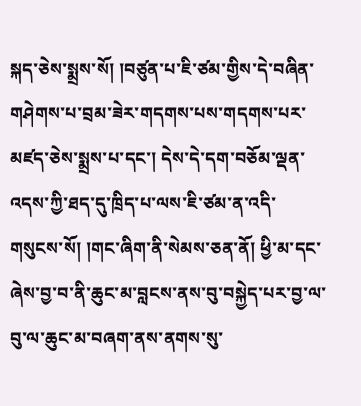སྐད་ཅེས་སྨྲས་སོ། །བཙུན་པ་ཇི་ཙམ་གྱིས་དེ་བཞིན་གཤེགས་པ་བྲམ་ཟེར་གདགས་པས་གདགས་པར་མཛད་ཅེས་སྨྲས་པ་དང་། དེས་དེ་དག་བཅོམ་ལྡན་འདས་ཀྱི་ཐད་དུ་ཁྲིད་པ་ལས་ཇི་ཙམ་ན་འདི་གསུངས་སོ། །གང་ཞིག་ནི་སེམས་ཅན་ནོ། ཕྱི་མ་དང་ཞེས་བྱ་བ་ནི་ཆུང་མ་བླངས་ནས་བུ་བསྐྱེད་པར་བྱ་ལ་བུ་ལ་ཆུང་མ་བཞག་ནས་ནགས་སུ་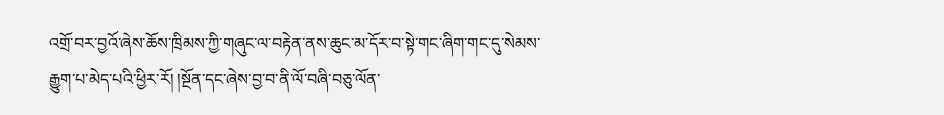འགྲོ་བར་བྱའོ་ཞེས་ཆོས་ཁྲིམས་ཀྱི་གཞུང་ལ་བརྟེན་ནས་ཆུང་མ་དོར་བ་སྟེ་གང་ཞིག་གང་དུ་སེམས་རྒྱུག་པ་མེད་པའི་ཕྱིར་རོ། །སྔོན་དང་ཞེས་བྱ་བ་ནི་ལོ་བཞི་བཅུ་ལོན་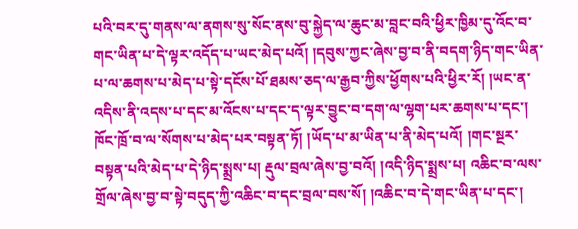པའི་བར་དུ་གནས་ལ་ནགས་སུ་སོང་ནས་བུ་སྐྱེད་ལ་ཆུང་མ་བླང་བའི་ཕྱིར་ཁྱིམ་དུ་འོང་བ་གང་ཡིན་པ་དེ་ལྟར་འདོད་པ་ཡང་མེད་པའོ། །དབུས་ཀྱང་ཞེས་བྱ་བ་ནི་བདག་ཉིད་གང་ཡིན་པ་ལ་ཆགས་པ་མེད་པ་སྟེ་དངོས་པོ་ཐམས་ཅད་ལ་རྒྱབ་ཀྱིས་ཕྱོགས་པའི་ཕྱིར་རོ། །ཡང་ན་འདིས་ནི་འདས་པ་དང་མ་འོངས་པ་དང་ད་ལྟར་བྱུང་བ་དག་ལ་ལྷག་པར་ཆགས་པ་དང་། ཁོང་ཁྲོ་བ་ལ་སོགས་པ་མེད་པར་བསྟན་ཏོ། །ཡོད་པ་མ་ཡིན་པ་ནི་མེད་པའོ། །གང་སྔར་བསྟན་པའི་མེད་པ་དེ་ཉིད་སྨྲས་པ། རྡུལ་བྲལ་ཞེས་བྱ་བའོ། །འདི་ཉིད་སྨྲས་པ། འཆིང་བ་ལས་གྲོལ་ཞེས་བྱ་བ་སྟེ་བདུད་ཀྱི་འཆིང་བ་དང་བྲལ་བས་སོ། །འཆིང་བ་དེ་གང་ཡིན་པ་དང་།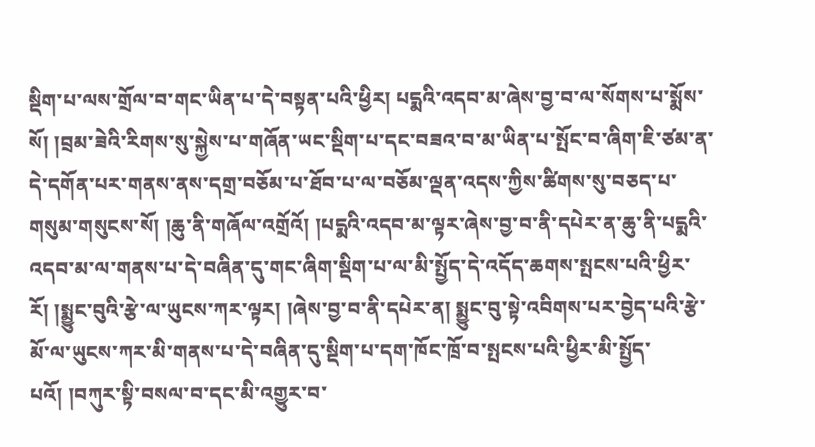སྡིག་པ་ལས་གྲོལ་བ་གང་ཡིན་པ་དེ་བསྟན་པའི་ཕྱིར། པདྨའི་འདབ་མ་ཞེས་བྱ་བ་ལ་སོགས་པ་སྨོས་སོ། །བྲམ་ཟེའི་རིགས་སུ་སྐྱེས་པ་གཞོན་ཡང་སྡིག་པ་དང་བཟའ་བ་མ་ཡིན་པ་སྤོང་བ་ཞིག་ཇི་ཙམ་ན་དེ་དགོན་པར་གནས་ནས་དགྲ་བཅོམ་པ་ཐོབ་པ་ལ་བཅོམ་ལྡན་འདས་ཀྱིས་ཚིགས་སུ་བཅད་པ་གསུམ་གསུངས་སོ། །ཆུ་ནི་གཞོལ་འགྲོའོ། །པདྨའི་འདབ་མ་ལྟར་ཞེས་བྱ་བ་ནི་དཔེར་ན་ཆུ་ནི་པདྨའི་འདབ་མ་ལ་གནས་པ་དེ་བཞིན་དུ་གང་ཞིག་སྡིག་པ་ལ་མི་སྤྱོད་དེ་འདོད་ཆགས་སྤངས་པའི་ཕྱིར་རོ། །སྨྱུང་བུའི་རྩེ་ལ་ཡུངས་ཀར་ལྟར། །ཞེས་བྱ་བ་ནི་དཔེར་ན། སྨྱུང་བུ་སྟེ་འབིགས་པར་བྱེད་པའི་རྩེ་མོ་ལ་ཡུངས་ཀར་མི་གནས་པ་དེ་བཞིན་དུ་སྡིག་པ་དག་ཁོང་ཁྲོ་བ་སྤངས་པའི་ཕྱིར་མི་སྤྱོད་པའོ། །བཀུར་སྟི་བསལ་བ་དང་མི་འགྱུར་བ་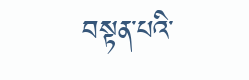བསྟན་པའི་